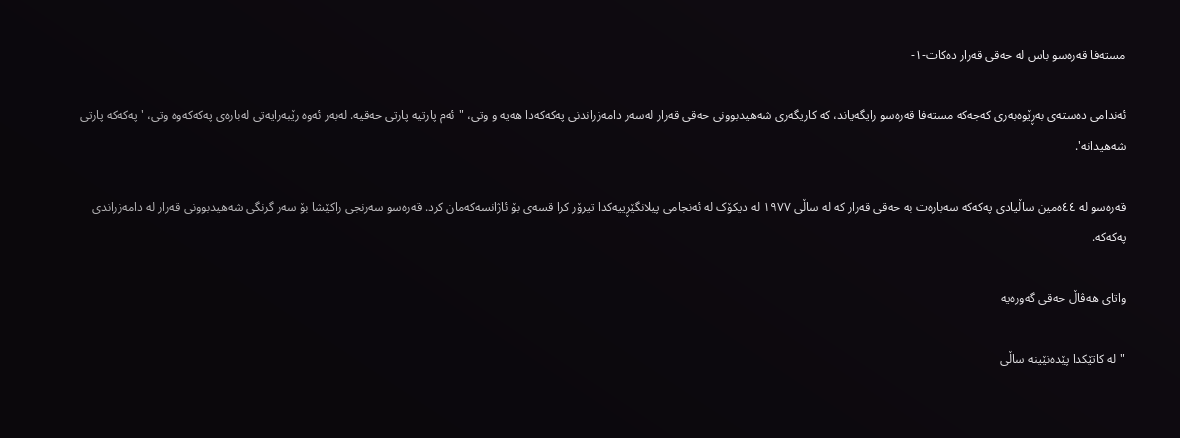مستەفا قەرەسو باس لە حەقی قەرار دەکات-١-

ئەندامی دەستەی بەڕێوەبەری کەجەکە مستەفا قەرەسو رایگەیاند، کە کاریگەری شەهیدبوونی حەقی قەرار لەسەر دامەزراندنی پەکەکەدا هەیە و وتی، "ئەم پارتیە پارتی حەقیە. لەبەر ئەوە رێبەرایەتی لەبارەی پەکەکەوە وتی، 'پەکەکە پارتی شەهیدانە'.

قەرەسو لە ٤٤ەمین ساڵیادی پەکەکە سەبارەت بە حەقی قەرار کە لە ساڵی ١٩٧٧ لە دیکۆک لە ئەنجامی پیلانگێڕییەکدا تیرۆر کرا قسەی بۆ ئاژانسەکەمان کرد. قەرەسو سەرنجی راکێشا بۆ سەر گرنگی شەهیدبوونی قەرار لە دامەزراندی پەکەکە.

واتای هەڤاڵ حەقی گەورەیە

"لە کاتێکدا پێدەنێینە ساڵی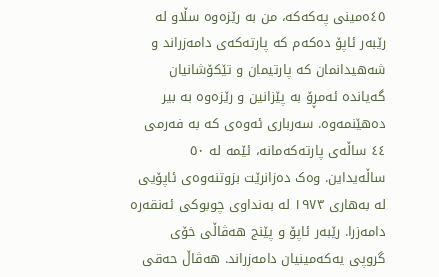٤٥ەمینی پەکەکە، من بە رێزەوە سڵاو لە رێبەر ئاپۆ دەکەم کە پارتەکەی دامەزراند و شەهیدانمان کە پارتیمان و تێکۆشانیان گەیاندە ئەمڕۆ بە پێزانین و رێزەوە بە بیر دەهێنمەوە. سەرباری ئەوەی کە بە فەرمی ٤٤ ساڵەی پارتەکەمانە، ئێمە لە ٥٠ ساڵەیداین. وەک دەزانرێت بزوتنەوەی ئاپۆیی لە بەهاری ١٩٧٣ لە بەنداوی چوبوکی ئەنقەرە دامەزرا. رێبەر ئاپۆ و پێنج هەڤاڵی خۆی گروپی یەکەمینیان دامەزراند. هەڤاڵ حەقی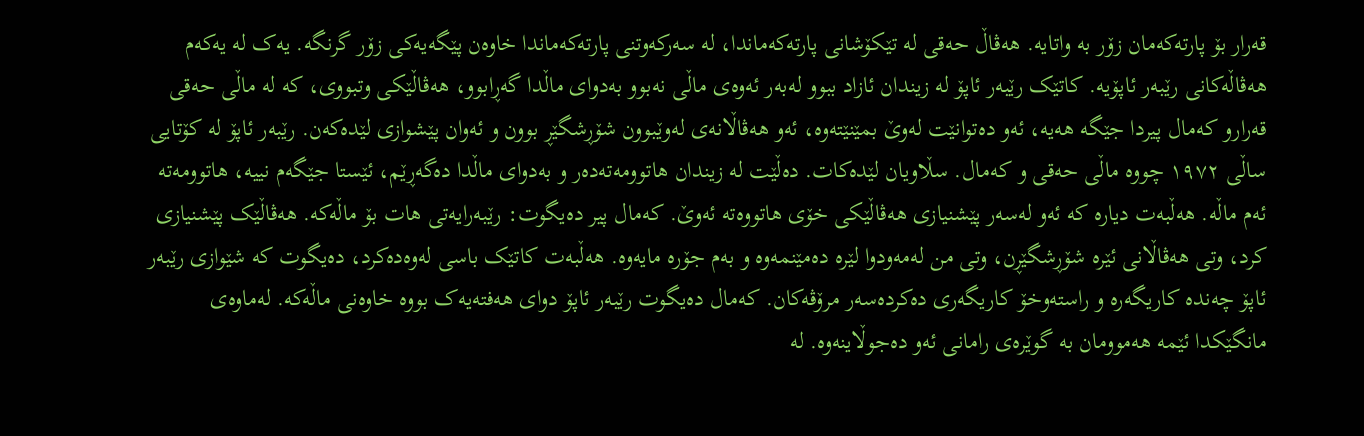قەرار بۆ پارتەکەمان زۆر بە واتایە. هەڤاڵ حەقی لە تێکۆشانی پارتەکەماندا، لە سەرکەوتنی پارتەکەماندا خاوەن پێگەیەکی زۆر گرنگە. یەک لە یەکەم هەڤاڵەکانی رێبەر ئاپۆیە. کاتێک رێبەر ئاپۆ لە زیندان ئازاد ببوو لەبەر ئەوەی ماڵی نەبوو بەدوای ماڵدا گەڕابوو، هەڤاڵێکی وتبووی، کە لە ماڵی حەقی قەرارو کەمال پیردا جێگە هەیە، ئەو دەتوانێت لەوێ بمێنێتەوە، ئەو هەڤاڵانەی لەوێبوون شۆڕشگێڕ بوون و ئەوان پێشوازی لێدەکەن. رێبەر ئاپۆ لە کۆتایی ساڵی ١٩٧٢ چووە ماڵی حەقی و کەمال. سڵاویان لێدەکات. دەڵێت لە زیندان هاتوومەتەدەر و بەدوای ماڵدا دەگەڕێم، ئێستا جێگەم نییە، هاتوومەتە ئەم ماڵە. هەڵبەت دیارە کە ئەو لەسەر پێشنیازی هەڤاڵێکی خۆی هاتووەتە ئەوێ. کەمال پیر دەیگوت: رێبەرایەتی هات بۆ ماڵەکە. هەڤاڵێک پێشنیازی کرد، وتی هەڤاڵانی ئێرە شۆڕشگێڕن، وتی من لەمەودوا لێرە دەمێنمەوە و بەم جۆرە مایەوە. هەڵبەت کاتێک باسی لەوەدەکرد، دەیگوت کە شێوازی رێبەر ئاپۆ چەندە کاریگەرە و راستەوخۆ کاریگەری دەکردەسەر مرۆڤەکان. کەمال دەیگوت رێبەر ئاپۆ دوای هەفتەیەک بووە خاوەنی ماڵەکە. لەماوەی مانگێکدا ئێمە هەموومان بە گوێرەی رامانی ئەو دەجوڵاینەوە. لە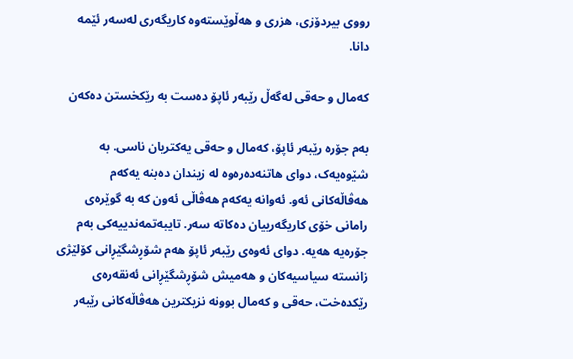رووی بیردۆزی، هزری و هەڵوێستەوە کاریگەری لەسەر ئێمە دانا.

کەمال و حەقی لەگەڵ رێبەر ئاپۆ دەست بە رێکخستن دەکەن

بەم جۆرە رێبەر ئاپۆ، کەمال و حەقی یەکتریان ناسی. بە شێوەیەک، دوای هاتنەدەرەوە لە زیندان دەبنە یەکەم هەڤاڵەکانی ئەو. ئەوانە یەکەم هەڤاڵی ئەون کە بە گوێرەی رامانی خۆی کاریگەرییان دەکاتە سەر. تایبەتمەندییەکی بەم جۆرەیە هەیە. دوای ئەوەی رێبەر ئاپۆ هەم شۆڕشگێڕانی کۆلێژی زانستە سیاسیەکان و هەمیش شۆڕشگێڕانی ئەنقەرەی رێکدەخت، حەقی و کەمال بوونە نزیکترین هەڤاڵەکانی رێبەر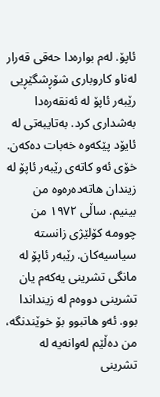ئاپۆ. لەم بوارەدا حەقی قەرار لەناو کاروباری شۆڕشگێڕیی رێبەر ئاپۆ لە ئەنقەرەدا بەشداری کرد. بەتایبەتی لە ئایۆد پێکەوە خەبات دەکەن. خۆی ئەو کاتەی رێبەر ئاپۆ لە زیندان هاتەدەرەوە من بینیم. ساڵی ١٩٧٢ من چوومە کۆلێژی زانستە سیاسیەکان. رێبەر ئاپۆ لە مانگی تشرینی یەکەم یان تشرینی دووەم لە زینداندا بوو. ئەو هاتبوو بۆ خوێندنگە، من دەڵێم لەوانەیە لە تشرینی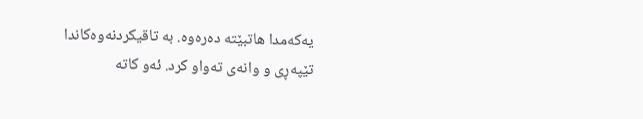یەکەمدا هاتبێتە دەرەوە. بە تاقیکردنەوەکاندا تێپەڕی و وانەی تەواو کرد. ئەو کاتە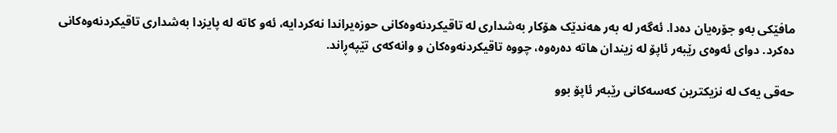مافێکی بەو جۆرەیان دەدا. ئەگەر لە بەر هەندێک هۆکار بەشداری لە تاقیکردنەوەکانی حوزەیراندا نەکردایە، ئەو کاتە لە پایزدا بەشداری تاقیکردنەوەکانی دەکرد. دوای ئەوەی رێبەر ئاپۆ لە زیندان هاتە دەرەوە، چووە تاقیکردنەوەکان و وانەکەی تێپەڕاند.

حەقی یەک لە نزیکترین کەسەکانی رێبەر ئاپۆ بوو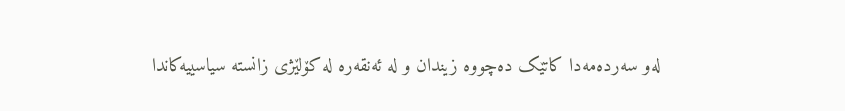لەو سەردەمەدا کاتێک دەچووە زیندان و لە ئەنقەرە لە کۆلێژی زانستە سیاسییەکاندا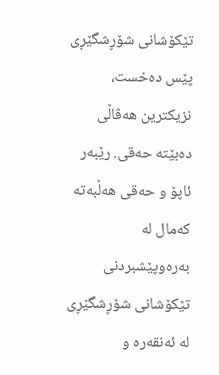تێکۆشانی شۆڕشگێڕی پێس دەخست، نزیکترین هەڤاڵی دەبێتە حەقی. رێبەر ئاپۆ و حەقی هەڵبەتە کەمال لە بەرەوپێشبردنی تێکۆشانی شۆڕشگێڕی لە ئەنقەرە و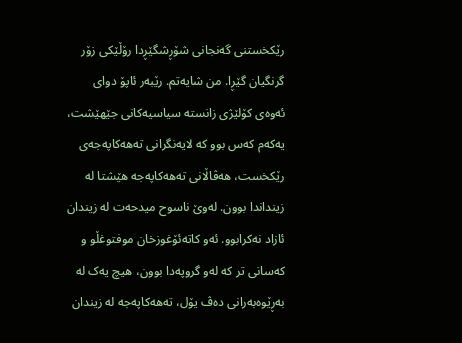رێکخستنی گەنجانی شۆڕشگێڕدا رۆڵێکی زۆر گرنگیان گێڕا. من شایەتم. رێبەر ئاپۆ دوای ئەوەی کۆلێژی زانستە سیاسیەکانی جێهێشت، یەکەم کەس بوو کە لایەنگرانی تەهەکاپەجەی رێکخست، هەڤاڵانی تەهەکاپەجە هێشتا لە زینداندا بوون. لەوێ ناسوح میدحەت لە زیندان ئازاد نەکرابوو. ئەو کاتەئۆغوزخان موفتوغڵو و کەسانی تر کە لەو گروپەدا بوون، هیچ یەک لە بەڕێوەبەرانی دەڤ یۆل، تەهەکاپەجە لە زیندان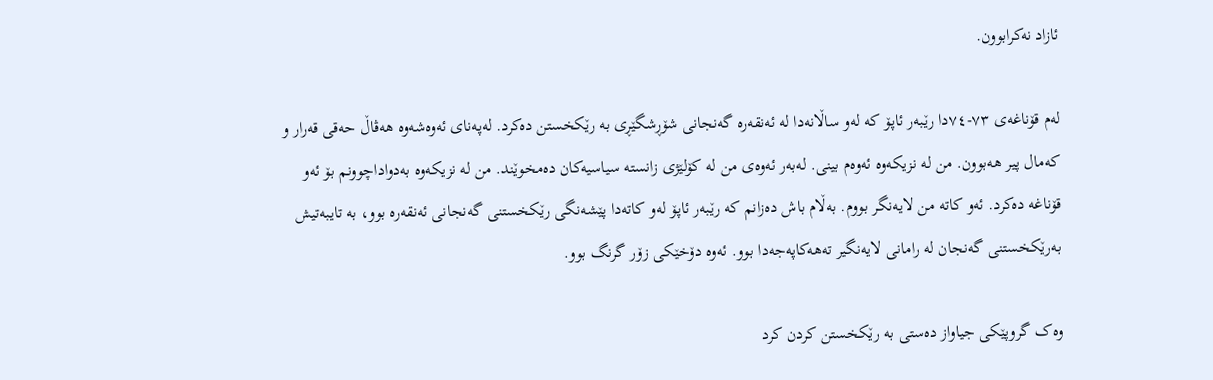ئازاد نەکرابوون.

لەم قۆناغەی ٧٣-٧٤دا رێبەر ئاپۆ کە لەو ساڵانەدا لە ئەنقەرە گەنجانی شۆڕشگێڕی بە رێکخستن دەکرد. لەپەنای ئەوەشەوە هەڤاڵ حەقی قەرار و کەمال پیر هەبوون. من لە نزیکەوە ئەوەم بینی. لەبەر ئەوەی من لە کۆلێژی زانستە سیاسیەکان دەمخوێند. من لە نزیکەوە بەدواداچوونم بۆ ئەو قۆناغە دەکرد. ئەو کاتە من لایەنگر بووم. بەڵام باش دەزانم کە رێبەر ئاپۆ لەو کاتەدا پێشەنگی رێکخستنی گەنجانی ئەنقەرە بوو، بە تایبەتیش بەرێکخستنی گەنجان لە رامانی لایەنگیر تەهەکاپەجەدا بوو. ئەوە دۆخێکی زۆر گرنگ بوو.

وەک گروپێکی جیاواز دەستی بە رێکخستن کردن کرد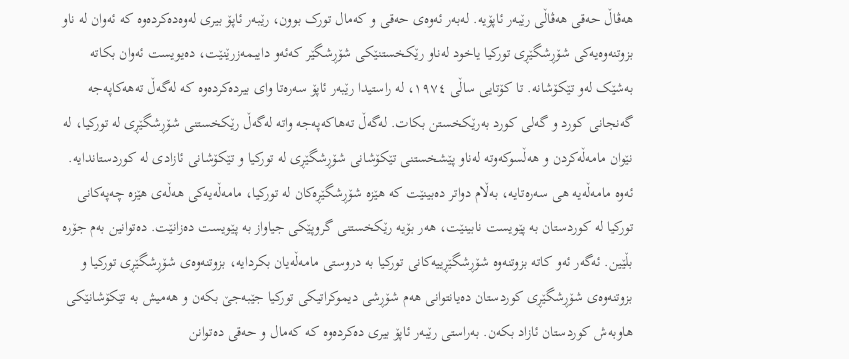هەڤاڵ حەقی هەڤاڵی رێبەر ئاپۆیە. لەبەر ئەوەی حەقی و کەمال تورک بوون، رێبەر ئاپۆ بیری لەوەدەکردەوە کە ئەوان لە ناو بزوتنەوەیەکی شۆڕشگێڕی تورکیا یاخود لەناو رێکخستنێکی شۆڕشگێر کەئەو دایبمەزرێنێت، دەیویست ئەوان بکاتە بەشێک لەو تێکۆشانە. تا کۆتایی ساڵی ١٩٧٤، لە راستیدا رێبەر ئاپۆ سەرەتا وای بیردەکردەوە کە لەگەڵ تەهەکاپەجە گەنجانی کورد و گەلی کورد بەرێکخستن بکات. لەگەڵ تەهاکەپەجە واتە لەگەڵ رێکخستنی شۆڕشگێڕی لە تورکیا، لە نێوان مامەڵەکردن و هەڵسوکەوتە لەناو پێشخستنی تێکۆشانی شۆڕشگێڕی لە تورکیا و تێکۆشانی ئازادی لە کوردستاندایە. ئەوە مامەڵەیە هی سەرەتایە، بەڵام دواتر دەبینێت کە هێزە شۆڕشگێڕەکان لە تورکیا، مامەڵەیەکی هەڵەی هێزە چەپەکانی تورکیا لە کوردستان بە پێویست نابینێت، هەر بۆیە رێکخستنی گروپێکی جیاواز بە پێویست دەزانێت. دەتوانین بەم جۆرە بڵێین. ئەگەر ئەو کاتە بزوتنەوە شۆڕشگێڕییەکانی تورکیا بە دروستی مامەڵەیان بکردایە، بزوتنەوەی شۆڕشگێڕی تورکیا و بزوتنەوەی شۆڕشگێڕی کوردستان دەیانتوانی هەم شۆڕشی دیموکراتیکی تورکیا جێبەجێ بکەن و هەمیش بە تێکۆشانێکی هاوبەش کوردستان ئازاد بکەن. بەراستی رێبەر ئاپۆ بیری دەکردەوە کە کەمال و حەقی دەتوانن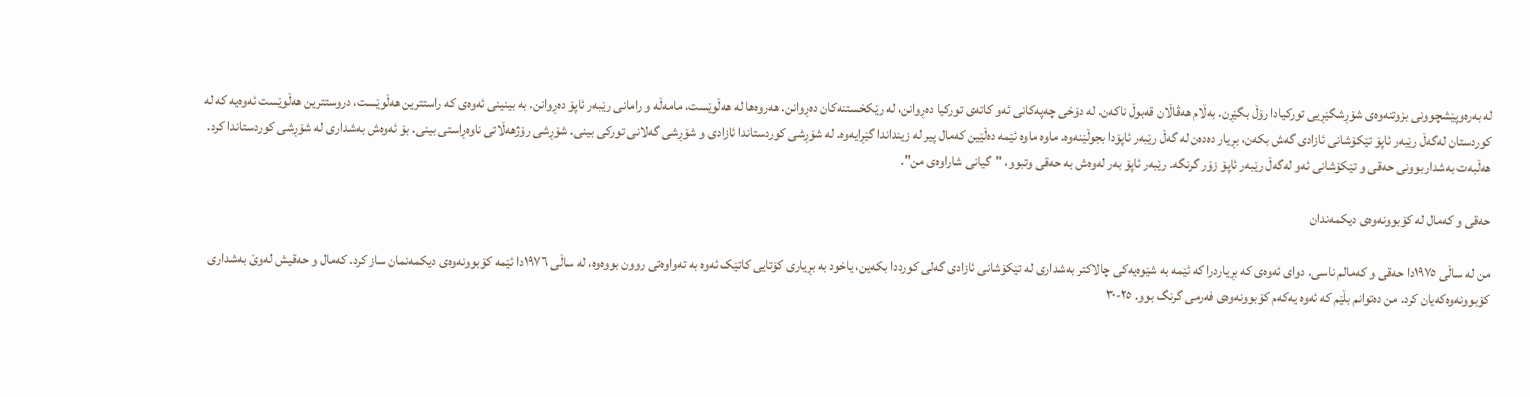لە بەرەوپێشچوونی بزوتنەوەی شۆڕشگێڕیی تورکیادا رۆڵ بگێڕن. بەڵام هەڤاڵان قەبوڵ ناکەن. لە دۆخی چەپەکانی ئەو کاتەی تورکیا دەڕوانن، لە رێکخستنەکان دەڕوانن. هەروەها لە هەڵوێست، مامەڵە و رامانی رێبەر ئاپۆ دەڕوانن. بە بینینی ئەوەی کە راستترین هەڵوێست، دروستترین هەڵوێست ئەوەیە کە لە کوردستان لەگەڵ رێبەر ئاپۆ تێکۆشانی ئازادی گەش بکەن، بڕیار دەدەن لە گەڵ رێبەر ئاپۆدا بجوڵێنەوە. ماوە ماوە ئێمە دەڵێین کەمال پیر لە زینداندا گێڕایەوە. لە شۆڕشی کوردستاندا ئازادی و شۆڕشی گەلانی تورکی بینی. شۆڕشی رۆژهەڵاتی ناوەڕاستی بینی. بۆ ئەوەش بەشداری لە شۆڕشی کوردستاندا کرد. هەڵبەت بەشداربوونی حەقی و تێکۆشانی ئەو لەگەڵ رێبەر ئاپۆ زۆر گرنگە. رێبەر ئاپۆ بەر لەوەش بە حەقی وتبوو، "گیانی شاراوەی من".

حەقی و کەمال لە کۆبوونەوەی دیکمەندان

من لە ساڵی ١٩٧٥دا حەقی و کەمالم ناسی. دوای ئەوەی کە بڕیاردرا کە ئێمە بە شێوەیەکی چالاکتر بەشداری لە تێکۆشانی ئازادی گەلی کورددا بکەین، یاخود بە بڕیاری کۆتایی کاتێک ئەوە بە تەواوەتی روون بووەوە، لە ساڵی ١٩٧٦دا ئێمە کۆبوونەوەی دیکمەنمان ساز کرد. کەمال و حەقیش لەوێ بەشداری کۆبوونەوەکەیان کرد. من دەتوانم بڵێم کە ئەوە یەکەم کۆبوونەوەی فەرمی گرنگ بوو. ٢٥-٣٠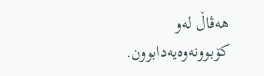هەڤاڵ لەو کۆبوونەوەیەدابوون.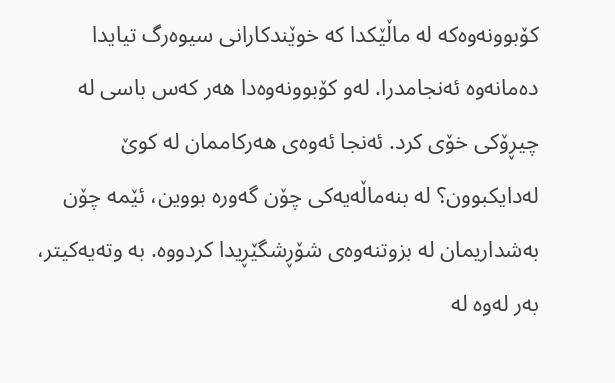کۆبوونەوەکە لە ماڵێکدا کە خوێندکارانی سیوەرگ تیایدا دەمانەوە ئەنجامدرا. لەو کۆبوونەوەدا هەر کەس باسی لە چیڕۆکی خۆی کرد. ئەنجا ئەوەی هەرکاممان لە کوێ لەدایکبوون؟ لە بنەماڵەیەکی چۆن گەورە بووین، ئێمە چۆن بەشداریمان لە بزوتنەوەی شۆڕشگێڕیدا کردووە. بە وتەیەکیتر، بەر لەوە لە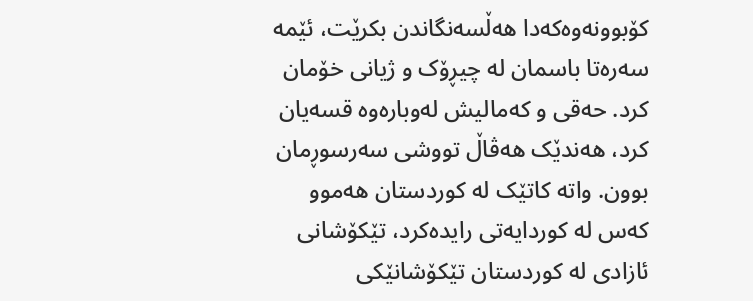کۆبوونەوەکەدا هەڵسەنگاندن بکرێت، ئێمە سەرەتا باسمان لە چیڕۆک و ژیانی خۆمان کرد. حەقی و کەمالیش لەوبارەوە قسەیان کرد، هەندێک هەڤاڵ تووشی سەرسوڕمان بوون. واتە کاتێک لە کوردستان هەموو کەس لە کوردایەتی رایدەکرد، تێکۆشانی ئازادی لە کوردستان تێکۆشانێکی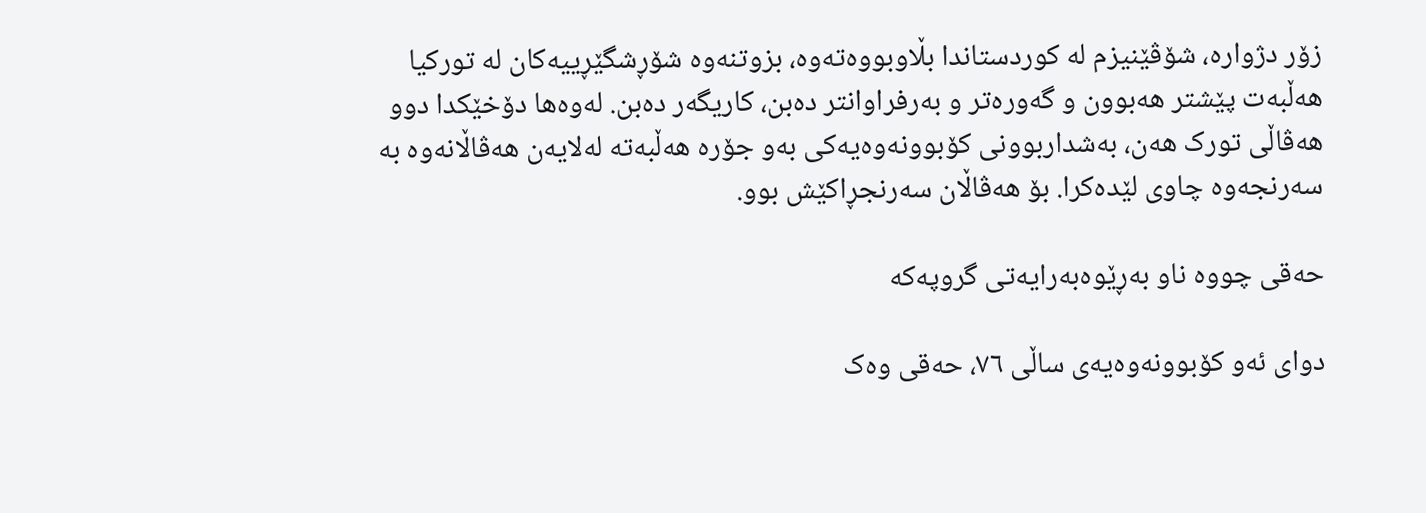زۆر دژوارە، شۆڤێنیزم لە کوردستاندا بڵاوبووەتەوە، بزوتنەوە شۆڕشگێڕییەکان لە تورکیا هەڵبەت پێشتر هەبوون و گەورەتر و بەرفراوانتر دەبن، کاریگەر دەبن. لەوەها دۆخێکدا دوو هەڤاڵی تورک هەن، بەشداربوونی کۆبوونەوەیەکی بەو جۆرە هەڵبەتە لەلایەن هەڤاڵانەوە بە سەرنجەوە چاوی لێدەکرا. بۆ هەڤاڵان سەرنجڕاکێش بوو.

حەقی چووە ناو بەڕێوەبەرایەتی گروپەکە

دوای ئەو کۆبوونەوەیەی ساڵی ٧٦، حەقی وەک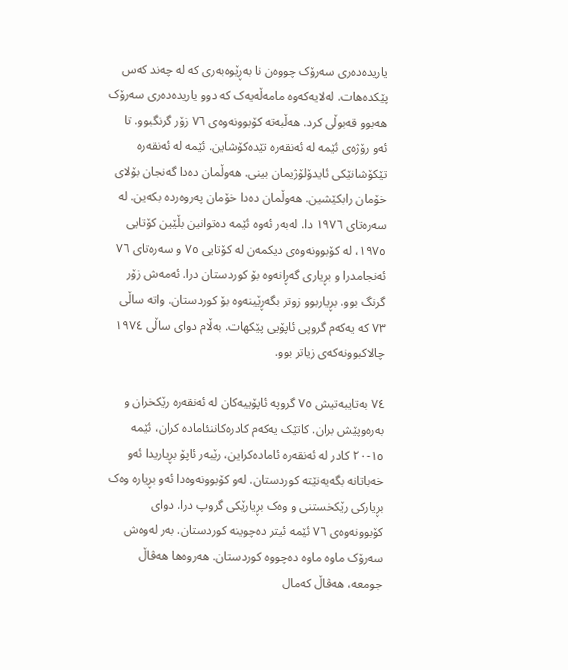یاریدەدەری سەرۆک چووەن نا بەڕێوەبەری کە لە چەند کەس پێکدەهات. لەلایەکەوە مامەڵەیەک کە دوو یاریدەدەری سەرۆک هەبوو قەبوڵی کرد. هەڵبەتە کۆبوونەوەی ٧٦ زۆر گرنگبوو. تا ئەو رۆژەی ئێمە لە ئەنقەرە تێدەکۆشاین. ئێمە لە ئەنقەرە تێکۆشانێکی ئایدۆلۆژیمان بینی. هەوڵمان دەدا گەنجان بۆلای خۆمان رابکێشین. هەوڵمان دەدا خۆمان پەروەردە بکەین. لە سەرەتای ١٩٧٦ دا. لەبەر ئەوە ئێمە دەتوانین بڵێین کۆتایی ١٩٧٥، لە کۆبوونەوەی دیکمەن لە کۆتایی ٧٥ و سەرەتای ٧٦ ئەنجامدرا و بڕیاری گەڕانەوە بۆ کوردستان درا. ئەمەش زۆر گرنگ بوو. بڕیاربوو زوتر بگەڕێینەوە بۆ کوردستان. واتە ساڵی ٧٣ کە یەکەم گروپی ئاپۆیی پێکهات. بەڵام دوای ساڵی ١٩٧٤ چالاکبوونەکەی زیاتر بوو.

٧٤ بەتایبەتیش ٧٥ گروپە ئاپۆییەکان لە ئەنقەرە رێکخران و بەرەوپێش بران. کاتێک یەکەم کادرەکاننئامادە کران، ئێمە ١٥-٢٠ کادر لە ئەنقەرە ئامادەکراین، رێبەر ئاپۆ بڕیاریدا ئەو خەباتانە بگەیەنێتە کوردستان. لەو کۆبوونەوەدا ئەو بڕیارە وەک بڕیارکی رێکخستنی و وەک بڕیارێکی گروپ درا. دوای کۆبوونەوەی ٧٦ ئێمە ئیتر دەچوینە کوردستان. بەر لەوەش سەرۆک ماوە ماوە دەچووە کوردستان. هەروەها هەڤاڵ جومعە، هەڤاڵ کەمال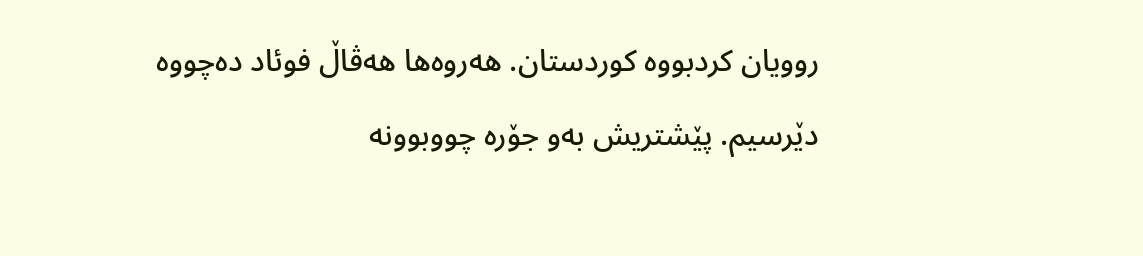روویان کردبووە کوردستان. هەروەها هەڤاڵ فوئاد دەچووە دێرسیم. پێشتریش بەو جۆرە چووبوونە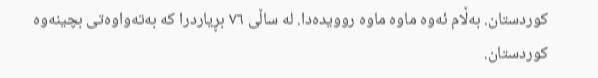کوردستان. بەڵام ئەوە ماوە ماوە روویدەدا. لە ساڵی ٧٦ بڕیاردرا کە بەتەواوەتی بچینەوە کوردستان.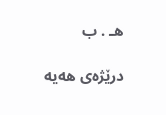هـ . ب

درێژەی هەیە